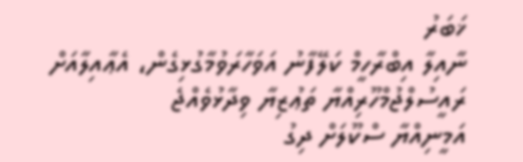ޚަބަރު
ނާއިލާ އިބްރާހީމް ކަލޭފާނު އަވަހާރަވުމާގުޅިގެން، އެޢާއިލާއަށް ރައީސުލްޖުމްހޫރިއްޔާ ތަޢުޒިޔާ ވިދާޅުވެއްޖެ
އަމީނިއްޔާ ސްކޫލަށް ދިގު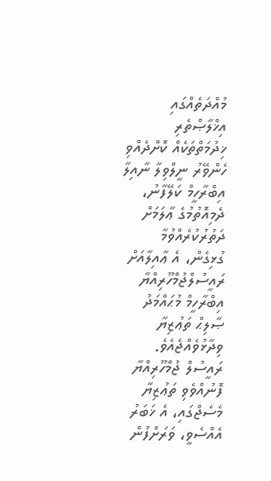މުއްދަތެއްގައި އިޚްލާޞްތެރި ޚިދުމަތްތަކެއް ކޮށްދެއްވި ހެންވޭރު ނީލްވިލާ ނާއިލާ އިބްރާހީމް ކަލޭފާނު، ދެމިއޮތުމުގެ ޢާލަމަށް ދަތުރުކުރެއްވުމާ ގުޅިގެން، އެ ޢާއިލާއަށް ރައީސުލްޖުމްހޫރިއްޔާ އިބްރާހީމް މުޙައްމަދު ޞާލިޙް ތަޢުޒިޔާ ވިދާޅުވެއްޖެއެވެ.
ރައީސުލް ޖުމްހޫރިއްޔާ ފޮނުއްވެވި ތަޢުޒިޔާ މެސެޖްގައި، އެ ޚަބަރު އެއްސެވީ، ވަރަށްފުން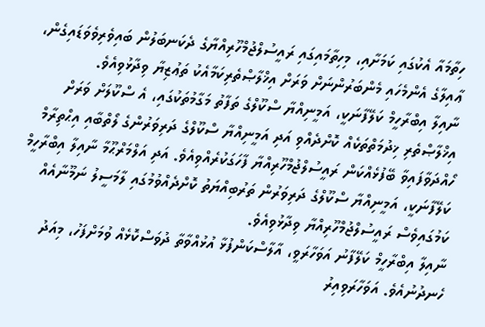ހިތާމައާ އެކުގައި ކަމަށާއި، މިހިތާމައިގައި ރައީސުލްޖުމްހޫރިއްޔާގެ ދެކަނބަލުން ބައިވެރިވެވަޑައިގެން، ޢާއިލާގެ އެންމެހައި މެންބަރުންނަށް ވަރަށް އިޚްލާޞްތެރިކަމާއެކު ތަޢުޒިޔާ ވިދާޅުވިއެވެ.
ނާއިލާ އިބްރާހީމް ކަލޭފާނަކީ، އަމީނިއްޔާ ސްކޫލްގެ ތަފާތު މަގާމުތަކުގައި، އެ ސްކޫލަށް ވަރަށް އިޚްލާޞްތެރި ޚިދުމަތްތަކެއް ކޮށްދެއްވި އަދި އަމީނިއްޔާ ސްކޫލްގެ ދަރިވަރުންގެ ލޯތްބާއި އިޙްތިރާމް ހޯއްދަވާފައިވާ ބޭފުޅެއްކަން ރައީސުލްޖުމްހޫރިއްޔާ ފާހަގަކުރެއްވިއެވެ. އަދި އަލްމަރްޙޫމާ ނާއިލާ އިބްރާހީމް ކަލޭފާނަކީ، އަމީނިއްޔާ ސްކޫލްގެ ދަރިވަރުން ތަރުބިއްޔަތު ކޮށްދެއްވުމުގައި ލާމަސީލު ނަމޫނާއެއް ކަމުގައިވެސް ރައީސުލްޖުމްހޫރިއްޔާ ވިދާޅުވިއެވެ.
ނާއިލާ އިބްރާހީމް ކަލޭފާނު އަވަހާރަވީ، އާލާސްކަންފުޅާ އުޅުއްވާތާ ދުވަސްކޮޅެއް ވުމަށްފަހު، މިއަދު ހެނދުނުއެވެ. އަވަހާރަވިއިރު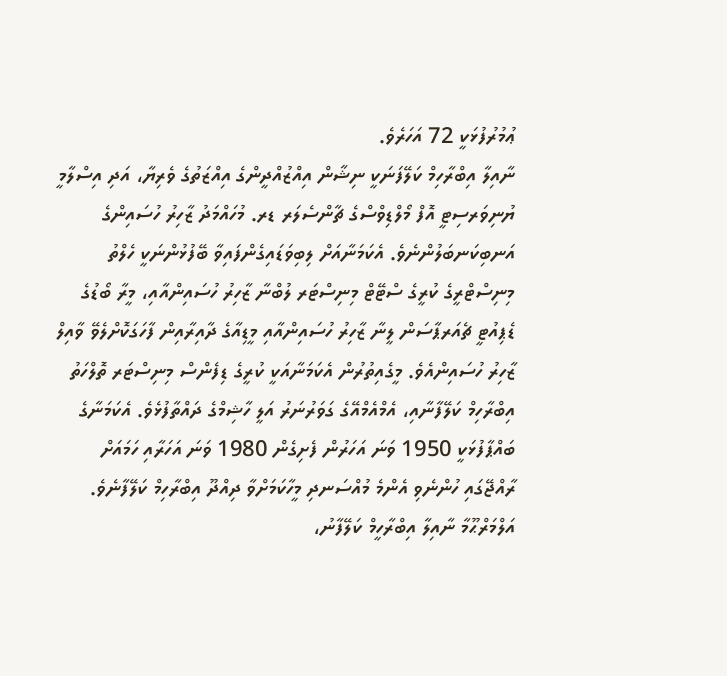ޢުމުރުފުޅަކީ 72 އަހަރެވެ.
ނާއިލާ އިބްރާހިމް ކަލޭފަނަކީ ނިޝާން އިއްޒުއްދީންގެ އިއްޒަތުގެ ވެރިޔާ، އަދި އިސްލާމީ ޔުނިވަރސިޓީ އޮފް މޯލްޑިވްސްގެ ޗާންސެލަރ ޑރ. މުހައްމަދު ޒާހިރު ހުސައިންގެ އަނބިކަނބަލުންނެވެ. އެކަމަނާއަށް ލިބިވަޑައިގެންފައިވާ ބޭފުޅުންނަކީ ހެލްތު މިނިސްޓްރީގެ ކުރީގެ ސްޓޭޓް މިނިސްޓަރ ލުބްނާ ޒާހިރު ހުސައިންއާއި، މީރާ ބޯޑުގެ ޑެޕިއުޓީ ޗެއަރޕާސަން ލީނާ ޒާހިރު ހުސައިންއާއި މީޑިއާގެ ދާއިރާއިން ފާހަގަކޮށްލެވޭ ވާއިލް ޒާހިރު ހުސައިންއެވެ. މީގެއިތުރުން އެކަމަނާއަކީ ކުރީގެ ޑިފެންސް މިނިސްޓަރ ތޮލްހަތު އިބްރާހިމް ކަލޭފާނާއި، އެމްއެމްއޭގެ ގަވަރުނަރު އަލީ ހާޝިމްގެ ދައްތާފުޅެވެ. އެކަމަނާގެ ބައްޕާފުޅަކީ 1950 ވަނަ އަހަރުން ފެށިގެން 1980 ވަނަ އަހަރާއި ހަމައަށް ރާއްޖޭގައި ހުންނެވި އެންމެ މުއްސަނދި މީހާކަމަށްވާ ދިއްދޫ އިބްރާހިމް ކަލޭފާނެވެ.
އަލްމަރްޙޫމާ ނާއިލާ އިބްރާހީމް ކަލޭފާނު،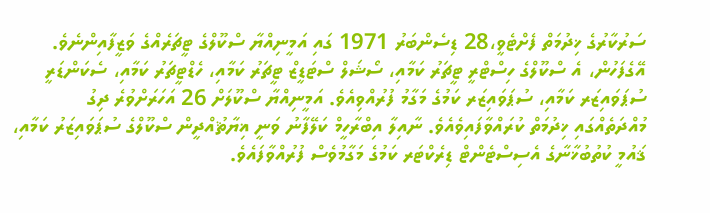ސަރުކާރުގެ ޚިދުމަތް ފެށްޓެވީ،28 ޑިސެންބަރު 1971 ގައި އަމީނިއްޔާ ސްކޫލްގެ ޓީޗަރެއްގެ ވަޒީފާއިންނެވެ. އޭގެފަހުން، އެ ސްކޫލްގެ ހިސްޓްރީ ޓީޗަރު ކަމާއި، ސޯޝަލް ސްޓަޑީޒް ޓީޗަރު ކަމާއި، ހެޑްޓީޗަރު ކަމާއި، ސެކަންޑަރީ ސުޕަވައިޒަރ ކަމާއި، ސުޕަވައިޒަރ ކަމުގެ މަގާމު ފުރުއްވިއެވެ. އަމީނިއްޔާ ސްކޫލަށް 26 އަހަރަށްވުރެ ދިގު މުއްދަތެއްގައި ޚިދުމަތް ކުރައްވާފައިވެއެވެ. ނާއިލާ އިބްރާހީމް ކަލޭފާނު ވަނީ ޣިޔާޘުއްދީން ސްކޫލްގެ ސުޕަވައިޒަރު ކަމާއި، ޤައުމީ ކުތުބުޚާނާގެ އެސިސްޓެންޓް ޑިރެކްޓަރ ކަމުގެ މަގާމުވެސް ފުރުއްވާފައެވެ.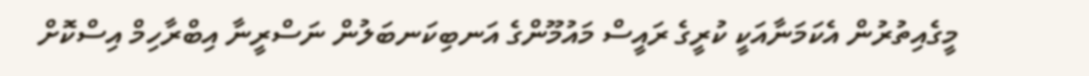މީގެއިތުރުން އެކަމަނާއަކީ ކުރީގެ ރައީސް މައުމޫންގެ އަނބިކަނބަލުން ނަސްރީނާ އިބްރާހިމް އިސްކޮށް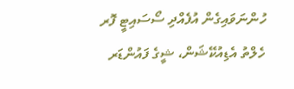ހުންނަވައިގެން އުފެއްދި ސޯސައިޓީ ފޮރ ހެލްތު އެޑިއުކޭޝަން، ޝީގެ ފައުންޑަރ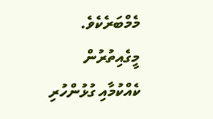މެމްބަރެކެވެ. މީގެއިތުރުން ކެއްކުމާއި ގުޅުންހުރި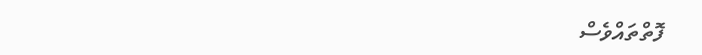ފޮތްތައްވެސް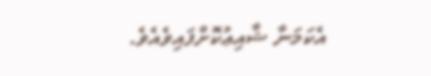އެކަމަނާ ޝާއިޢުކޮށްފައިވެއެވެ.